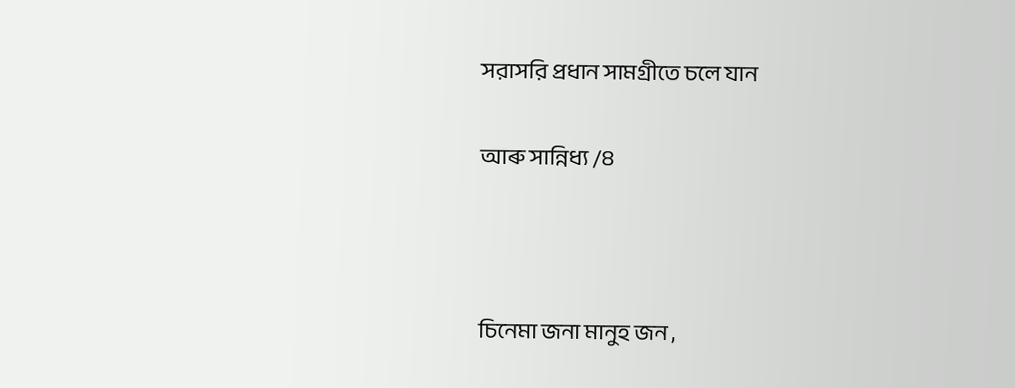সরাসরি প্রধান সামগ্রীতে চলে যান

আৰু সান্নিধ্য /৪



চিনেমা জনা মানুহ জন ,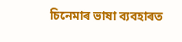চিনেমাৰ ভাষা ব্যবহাৰত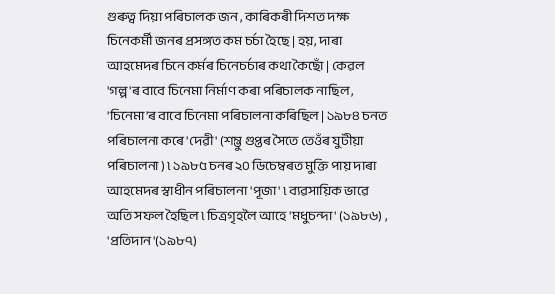গুৰুত্ব দিয়া পৰিচালক জন , কাৰিকৰী দিশত দক্ষ চিনেকৰ্মী জনৰ প্ৰসঙ্গত কম চৰ্চা হৈছে | হয়, দাৰা আহমেদৰ চিনে কৰ্মৰ চিনেচৰ্চাৰ কথা কৈছোঁ | কেৱল 'গল্প'ৰ বাবে চিনেমা নিৰ্মাণ কৰা পৰিচালক নাছিল , 'চিনেমা'ৰ বাবে চিনেমা পৰিচালনা কৰিছিল | ১৯৮৪ চনত পৰিচালনা কৰে 'দেৱী' (শম্ভু গুপ্তৰ সৈতে তেওঁৰ যুটীয়া পৰিচালনা ) ৷ ১৯৮৫ চনৰ ২০ ডিচেম্বৰত মুক্তি পায় দাৰা আহমেদৰ স্বাধীন পৰিচালনা 'পূজা' ৷ ব্যৱসায়িক ভাৱে অতি সফল হৈছিল ৷ চিত্ৰগৃহলৈ আহে 'মধুচন্দা' (১৯৮৬) , 'প্ৰতিদান'(১৯৮৭)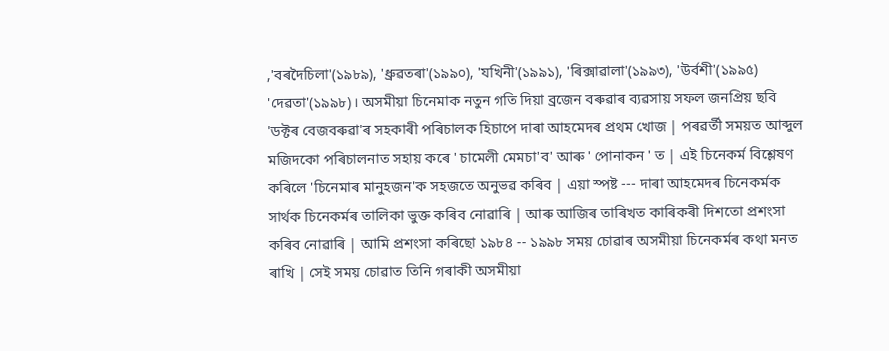,'বৰদৈচিলা'(১৯৮৯), 'ধ্ৰুৱতৰা'(১৯৯০), 'যখিনী'(১৯৯১), 'ৰিক্সাৱালা'(১৯৯৩), 'উৰ্বশী'(১৯৯৫) 'দেৱতা'(১৯৯৮)। অসমীয়া চিনেমাক নতুন গতি দিয়া ব্ৰজেন বৰুৱাৰ ব্যৱসায় সফল জনপ্ৰিয় ছবি 'ডক্টৰ বেজবৰুৱা'ৰ সহকাৰী পৰিচালক হিচাপে দাৰা আহমেদৰ প্ৰথম খোজ | পৰৱৰ্তী সময়ত আব্দুল মজিদকো পৰিচালনাত সহায় কৰে ' চামেলী মেমচা'ব' আৰু ' পোনাকন ' ত | এই চিনেকৰ্ম বিশ্লেষণ কৰিলে 'চিনেমাৰ মানুহজন'ক সহজতে অনুভৱ কৰিব | এয়া স্পষ্ট --- দাৰা আহমেদৰ চিনেকৰ্মক সাৰ্থক চিনেকৰ্মৰ তালিকা ভুক্ত কৰিব নোৱাৰি | আৰু আজিৰ তাৰিখত কাৰিকৰী দিশতো প্ৰশংসা কৰিব নোৱাৰি | আমি প্ৰশংসা কৰিছো ১৯৮৪ -- ১৯৯৮ সময় চোৱাৰ অসমীয়া চিনেকৰ্মৰ কথা মনত ৰাখি | সেই সময় চোৱাত তিনি গৰাকী অসমীয়া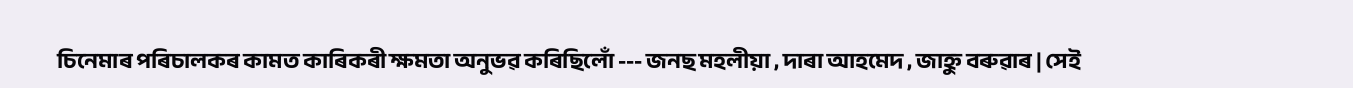চিনেমাৰ পৰিচালকৰ কামত কাৰিকৰী ক্ষমতা অনুভৱ কৰিছিলোঁ --- জনছ মহলীয়া , দাৰা আহমেদ , জাহ্নু বৰুৱাৰ | সেই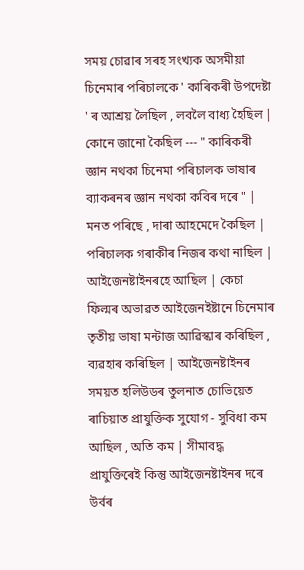সময় চোৱাৰ সৰহ সংখ্যক অসমীয়া চিনেমাৰ পৰিচালকে ' কাৰিকৰী উপদেষ্টা ' ৰ আশ্ৰয় লৈছিল , লবলৈ বাধ্য হৈছিল | কোনে জানো কৈছিল --- " কাৰিকৰী জ্ঞান নথকা চিনেমা পৰিচালক ভাষাৰ ব্যাকৰনৰ জ্ঞান নথকা কবিৰ দৰে " | মনত পৰিছে , দাৰা আহমেদে কৈছিল | পৰিচালক গৰাকীৰ নিজৰ কথা নাছিল | আইজেনষ্টাইনৰহে আছিল | কেচা ফিল্মৰ অভাৱত আইজেনইষ্টানে চিনেমাৰ তৃতীয় ভাষা মন্টাজ আৱিস্কাৰ কৰিছিল , ব্যৱহাৰ কৰিছিল | আইজেনষ্টাইনৰ সময়ত হলিউডৰ তুলনাত চোভিয়েত ৰাচিয়াত প্ৰাযুক্তিক সুযোগ - সুবিধা কম আছিল , অতি কম | সীমাবদ্ধ প্ৰাযুক্তিৰেই কিন্তু আইজেনষ্টাইনৰ দৰে উৰ্বৰ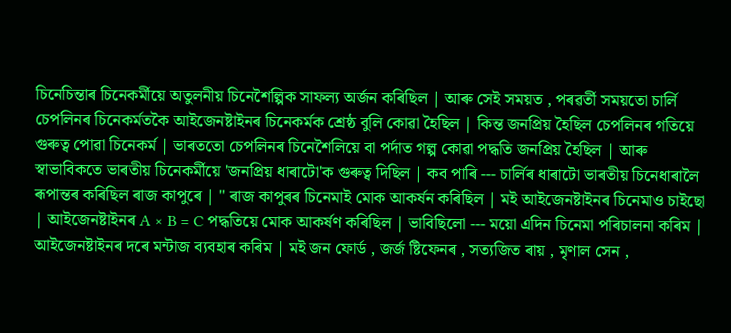চিনেচিন্তাৰ চিনেকৰ্মীয়ে অতুলনীয় চিনেশৈল্পিক সাফল্য অৰ্জন কৰিছিল | আৰু সেই সময়ত , পৰৱৰ্তী সময়তো চাৰ্লি চেপলিনৰ চিনেকৰ্মতকৈ আইজেনষ্টাইনৰ চিনেকৰ্মক শ্ৰেষ্ঠ বুলি কোৱা হৈছিল | কিন্ত জনপ্ৰিয় হৈছিল চেপলিনৰ গতিয়ে গুৰুত্ব পোৱা চিনেকৰ্ম | ভাৰততো চেপলিনৰ চিনেশৈলিয়ে বা পৰ্দাত গল্প কোৱা পদ্ধতি জনপ্ৰিয় হৈছিল | আৰু স্বাভাবিকতে ভাৰতীয় চিনেকৰ্মীয়ে 'জনপ্ৰিয় ধাৰাটো'ক গুৰুত্ব দিছিল | কব পাৰি --- চাৰ্লিৰ ধাৰাটো ভাৰতীয় চিনেধাৰালৈ ৰূপান্তৰ কৰিছিল ৰাজ কাপুৰে | " ৰাজ কাপুৰৰ চিনেমাই মোক আকৰ্ষন কৰিছিল | মই আইজেনষ্টাইনৰ চিনেমাও চাইছো | আইজেনষ্টাইনৰ A × B = C পদ্ধতিয়ে মোক আকৰ্ষণ কৰিছিল | ভাবিছিলো --- ময়ো এদিন চিনেমা পৰিচালনা কৰিম | আইজেনষ্টাইনৰ দৰে মন্টাজ ব্যবহাৰ কৰিম | মই জন ফোৰ্ড , জৰ্জ ষ্টিফেনৰ , সত্যজিত ৰায় , মৃণাল সেন ,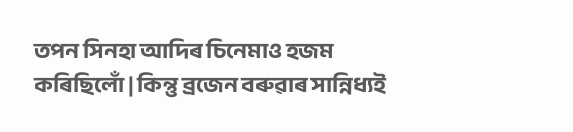তপন সিনহা আদিৰ চিনেমাও হজম কৰিছিলোঁ | কিন্তু ব্ৰজেন বৰুৱাৰ সান্নিধ্যই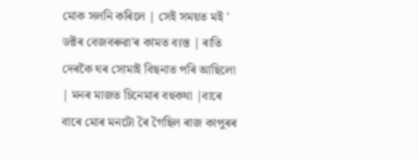মোক সলনি কৰিলে | সেই সময়ত মই ' ডক্টৰ বেজবৰুৱা'ৰ কামত ব্যস্ত | ৰাতি দেৰকৈ ঘৰ সোমাই বিছনাত পৰি আছিলো | মনৰ মাজত চিনেমাৰ বহুকথা |বাৰে বাৰে মোৰ মনটো ৰৈ গৈছিল ৰাজ কাপুৰৰ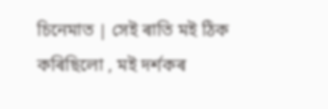চিনেমাত | সেই ৰাতি মই ঠিক কৰিছিলো , মই দৰ্শকৰ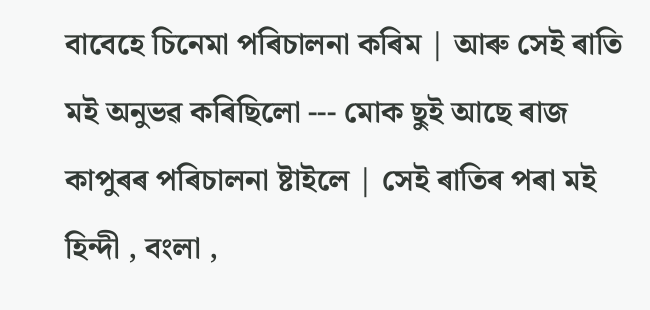বাবেহে চিনেমা পৰিচালনা কৰিম | আৰু সেই ৰাতি মই অনুভৱ কৰিছিলো --- মোক ছুই আছে ৰাজ কাপুৰৰ পৰিচালনা ষ্টাইলে | সেই ৰাতিৰ পৰা মই হিন্দী , বংলা ,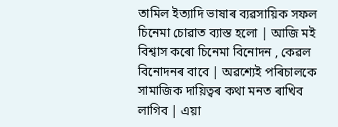তামিল ইত্যাদি ভাষাৰ ব্যৱসায়িক সফল চিনেমা চোৱাত ব্যাস্ত হলো | আজি মই বিশ্বাস কৰো চিনেমা বিনোদন , কেৱল বিনোদনৰ বাবে | অৱশ্যেই পৰিচালকে সামাজিক দায়িত্বৰ কথা মনত ৰাখিব লাগিব | এয়া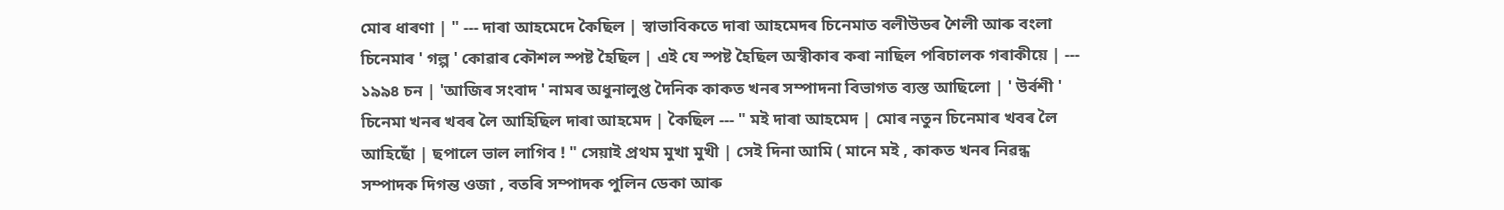মোৰ ধাৰণা | " --- দাৰা আহমেদে কৈছিল | স্বাভাবিকতে দাৰা আহমেদৰ চিনেমাত বলীউডৰ শৈলী আৰু বংলা চিনেমাৰ ' গল্প ' কোৱাৰ কৌশল স্পষ্ট হৈছিল | এই যে স্পষ্ট হৈছিল অস্বীকাৰ কৰা নাছিল পৰিচালক গৰাকীয়ে | --- ১৯৯৪ চন | 'আজিৰ সংবাদ ' নামৰ অধুনালুপ্ত দৈনিক কাকত খনৰ সম্পাদনা বিভাগত ব্যস্ত আছিলো | ' উৰ্বশী ' চিনেমা খনৰ খবৰ লৈ আহিছিল দাৰা আহমেদ | কৈছিল --- " মই দাৰা আহমেদ | মোৰ নতুন চিনেমাৰ খবৰ লৈ আহিছোঁ | ছপালে ভাল লাগিব ! " সেয়াই প্ৰথম মুখা মুখী | সেই দিনা আমি ( মানে মই , কাকত খনৰ নিৱন্ধ সম্পাদক দিগন্ত ওজা , বতৰি সম্পাদক পুলিন ডেকা আৰু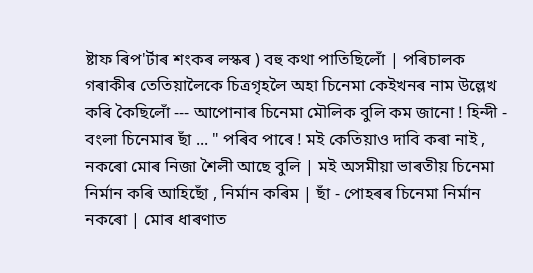ষ্টাফ ৰিপ'ৰ্টাৰ শংকৰ লস্কৰ ) বহু কথা পাতিছিলোঁ | পৰিচালক গৰাকীৰ তেতিয়ালৈকে চিত্ৰগৃহলৈ অহা চিনেমা কেইখনৰ নাম উল্লেখ কৰি কৈছিলোঁ --- আপোনাৰ চিনেমা মৌলিক বুলি কম জানো ! হিন্দী - বংলা চিনেমাৰ ছাঁ ... " পৰিব পাৰে ! মই কেতিয়াও দাবি কৰা নাই , নকৰো মোৰ নিজা শৈলী আছে বুলি | মই অসমীয়া ভাৰতীয় চিনেমা নিৰ্মান কৰি আহিছোঁ , নিৰ্মান কৰিম | ছাঁ - পোহৰৰ চিনেমা নিৰ্মান নকৰো | মোৰ ধাৰণাত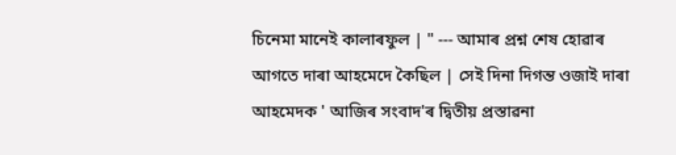চিনেমা মানেই কালাৰফুল | " --- আমাৰ প্ৰশ্ন শেষ হোৱাৰ আগতে দাৰা আহমেদে কৈছিল | সেই দিনা দিগন্ত ওজাই দাৰা আহমেদক ' আজিৰ সংবাদ'ৰ দ্বিতীয় প্ৰস্তাৱনা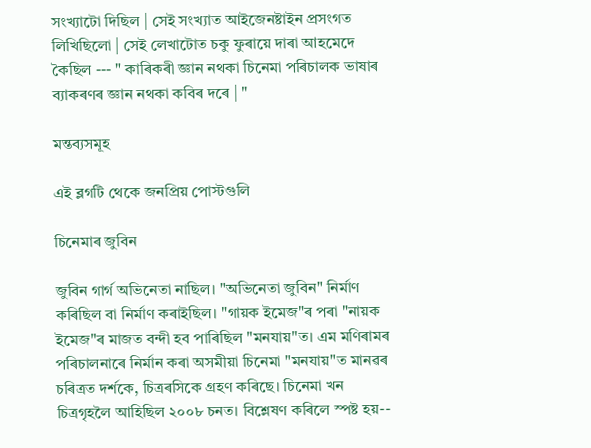সংখ্যাটো দিছিল | সেই সংখ্যাত আইজেনষ্টাইন প্ৰসংগত লিখিছিলো | সেই লেখাটোত চকু ফুৰায়ে দাৰা আহমেদে কৈছিল --- " কাৰিকৰী জ্ঞান নথকা চিনেমা পৰিচালক ভাষাৰ ব্যাকৰণৰ জ্ঞান নথকা কবিৰ দৰে | "

মন্তব্যসমূহ

এই ব্লগটি থেকে জনপ্রিয় পোস্টগুলি

চিনেমাৰ জুবিন

জুবিন গাৰ্গ অভিনেতা নাছিল। "অভিনেতা জুবিন" নিৰ্মাণ কৰিছিল বা নিৰ্মাণ কৰাইছিল। "গায়ক ইমেজ"ৰ পৰা "নায়ক ইমেজ"ৰ মাজত বন্দী হব পাৰিছিল "মনযায়"ত। এম মণিৰামৰ পৰিচালনাৰে নিৰ্মান কৰা অসমীয়া চিনেমা "মনযায়"ত মানৱৰ চৰিত্ৰত দৰ্শকে, চিত্ৰৰসিকে গ্ৰহণ কৰিছে। চিনেমা খন চিত্ৰগৃহলৈ আহিছিল ২০০৮ চনত। বিশ্লেষণ কৰিলে স্পষ্ট হয়--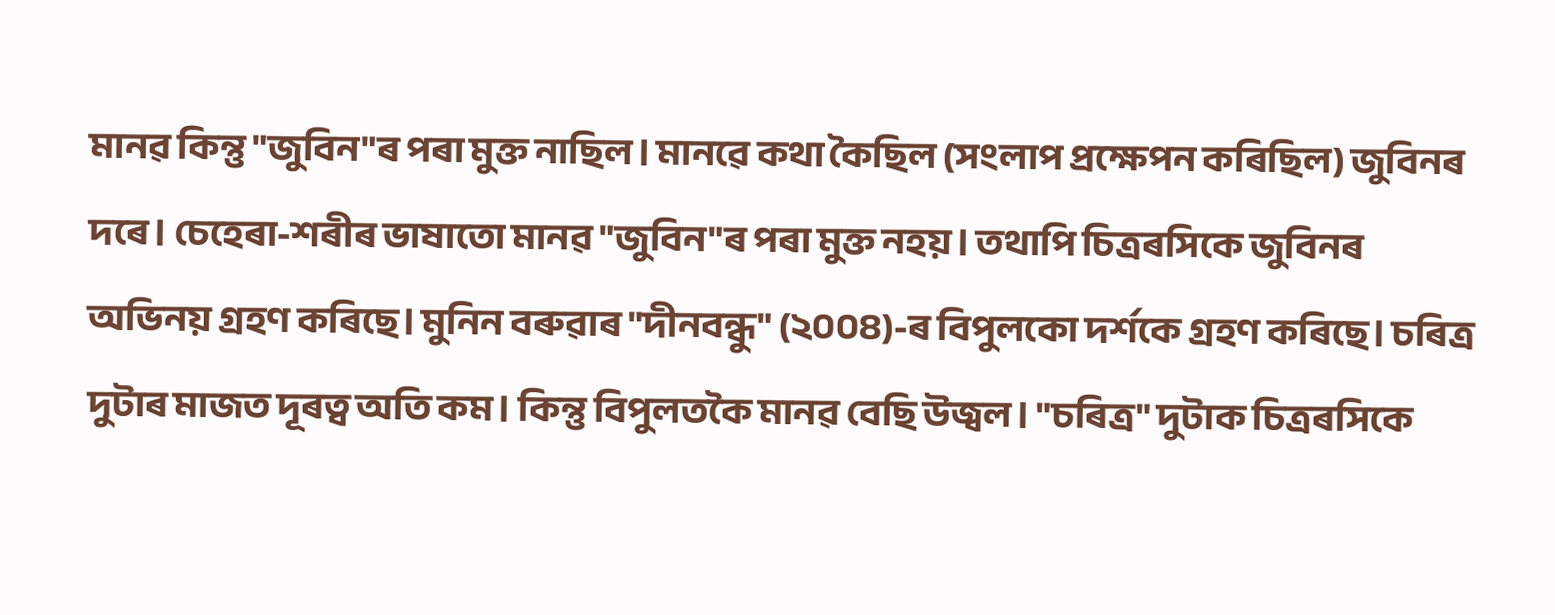মানৱ কিন্তু "জুবিন"ৰ পৰা মুক্ত নাছিল। মানৱে কথা কৈছিল (সংলাপ প্ৰক্ষেপন কৰিছিল) জুবিনৰ দৰে। চেহেৰা-শৰীৰ ভাষাতো মানৱ "জুবিন"ৰ পৰা মুক্ত নহয়। তথাপি চিত্ৰৰসিকে জুবিনৰ অভিনয় গ্ৰহণ কৰিছে। মুনিন বৰুৱাৰ "দীনবন্ধু" (২০০৪)-ৰ বিপুলকো দৰ্শকে গ্ৰহণ কৰিছে। চৰিত্ৰ দুটাৰ মাজত দূৰত্ব অতি কম। কিন্তু বিপুলতকৈ মানৱ বেছি উজ্বল। "চৰিত্ৰ" দুটাক চিত্ৰৰসিকে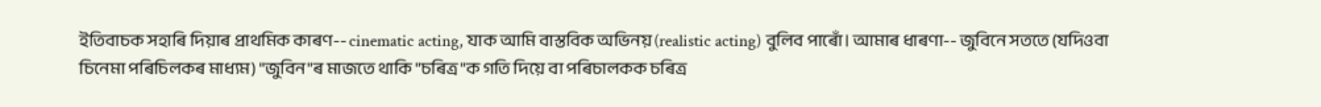ইতিবাচক সহাৰি দিয়াৰ প্ৰাথমিক কাৰণ-- cinematic acting, যাক আমি বাস্তবিক অভিনয় (realistic acting) বুলিব পাৰোঁ। আমাৰ ধাৰণা-- জুবিনে সততে (যদিওবা চিনেমা পৰিচিলকৰ মাধ্যম) "জুবিন"ৰ মাজতে থাকি "চৰিত্ৰ"ক গতি দিয়ে বা পৰিচালকক চৰিত্ৰ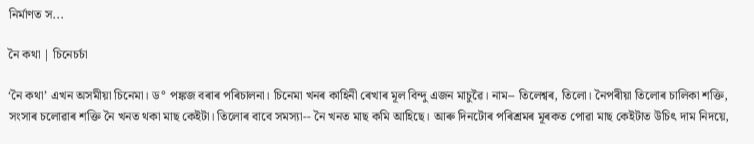নিৰ্মাণত স...

নৈ কথা | চিনেচৰ্চা

‘নৈ কথা’ এখন অসমীয়া চিনেমা। ড° পঙ্কজ বৰাৰ পৰিচালনা। চিনেমা খনৰ কাহিনী ৰেখাৰ মূল বিন্দু এজন মাচুৱৈ। নাম-- তিলেশ্বৰ, তিলো। নৈপৰীয়া তিলোৰ চালিকা শক্তি, সংসাৰ চলোৱাৰ শক্তি নৈ খনত থকা মাছ কেইটা। তিলোৰ বাবে সমস্যা-- নৈ খনত মাছ কমি আহিছে। আৰু দিনটোৰ পৰিশ্ৰমৰ মূৰকত পোৱা মাছ কেইটাত উচিৎ দাম নিদয়ে,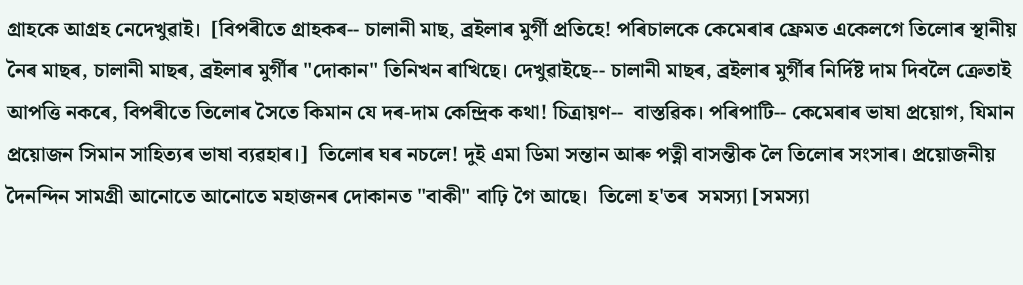গ্ৰাহকে আগ্ৰহ নেদেখুৱাই।  [বিপৰীতে গ্ৰাহকৰ-- চালানী মাছ, ব্ৰইলাৰ মুৰ্গী প্ৰতিহে! পৰিচালকে কেমেৰাৰ ফ্ৰেমত একেলগে তিলোৰ স্থানীয় নৈৰ মাছৰ, চালানী মাছৰ, ব্ৰইলাৰ মুৰ্গীৰ "দোকান" তিনিখন ৰাখিছে। দেখুৱাইছে-- চালানী মাছৰ, ব্ৰইলাৰ মুৰ্গীৰ নিৰ্দিষ্ট দাম দিবলৈ ক্ৰেতাই আপত্তি নকৰে, বিপৰীতে তিলোৰ সৈতে কিমান যে দৰ-দাম কেন্দ্ৰিক কথা! চিত্ৰায়ণ--  বাস্তৱিক। পৰিপাটি-- কেমেৰাৰ ভাষা প্ৰয়োগ, যিমান প্ৰয়োজন সিমান সাহিত্যৰ ভাষা ব্যৱহাৰ।]  তিলোৰ ঘৰ নচলে! দুই এমা ডিমা সন্তান আৰু পত্নী বাসন্তীক লৈ তিলোৰ সংসাৰ। প্ৰয়োজনীয় দৈনন্দিন সামগ্ৰী আনোতে আনোতে মহাজনৰ দোকানত "বাকী" বাঢ়ি গৈ আছে।  তিলো হ'তৰ  সমস্যা [সমস্যা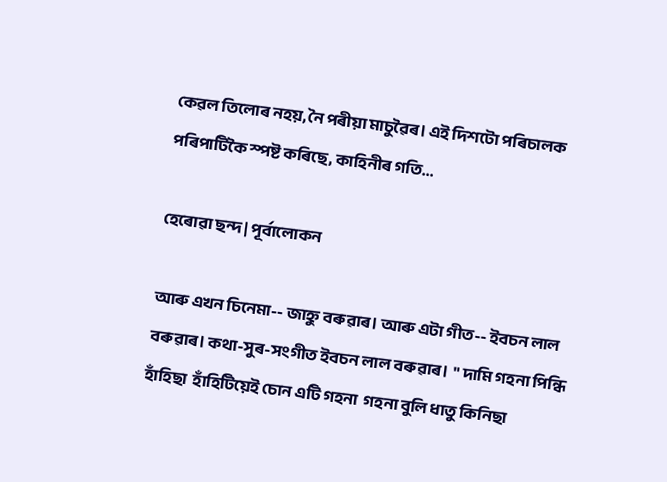কেৱল তিলোৰ নহয়, নৈ পৰীয়া মাচুৱৈৰ। এই দিশটো পৰিচালক পৰিপাটিকৈ স্পষ্ট কৰিছে, কাহিনীৰ গতি...

হেৰোৱা ছন্দ | পূৰ্বালোকন

আৰু এখন চিনেমা-- জাহ্নু বৰুৱাৰ। আৰু এটা গীত-- ইবচন লাল বৰুৱাৰ। কথা-সুৰ-সংগীত ইবচন লাল বৰুৱাৰ।  " দামি গহনা পিন্ধি হাঁহিছা  হাঁহিটিয়েই চোন এটি গহনা  গহনা বুলি ধাতু কিনিছা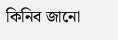কিনিব জানো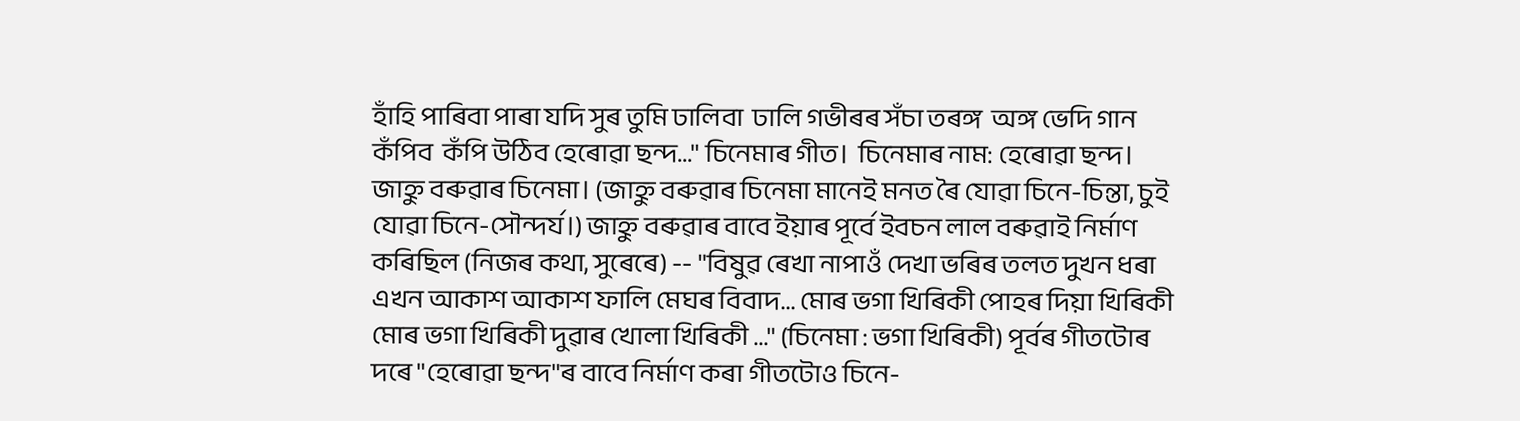হাঁহি পাৰিবা পাৰা যদি সুৰ তুমি ঢালিবা  ঢালি গভীৰৰ সঁচা তৰঙ্গ  অঙ্গ ভেদি গান কঁপিব  কঁপি উঠিব হেৰোৱা ছন্দ..." চিনেমাৰ গীত।  চিনেমাৰ নাম: হেৰোৱা ছন্দ।  জাহ্নু বৰুৱাৰ চিনেমা। (জাহ্নু বৰুৱাৰ চিনেমা মানেই মনত ৰৈ যোৱা চিনে-চিন্তা, চুই যোৱা চিনে-সৌন্দৰ্য।) জাহ্নু বৰুৱাৰ বাবে ইয়াৰ পূৰ্বে ইবচন লাল বৰুৱাই নিৰ্মাণ কৰিছিল (নিজৰ কথা, সুৰেৰে) -- "বিষুৱ ৰেখা নাপাওঁ দেখা ভৰিৰ তলত দুখন ধৰা এখন আকাশ আকাশ ফালি মেঘৰ বিবাদ… মোৰ ভগা খিৰিকী পোহৰ দিয়া খিৰিকী মোৰ ভগা খিৰিকী দুৱাৰ খোলা খিৰিকী …" (চিনেমা : ভগা খিৰিকী) পূৰ্বৰ গীতটোৰ দৰে "হেৰোৱা ছন্দ"ৰ বাবে নিৰ্মাণ কৰা গীতটোও চিনে-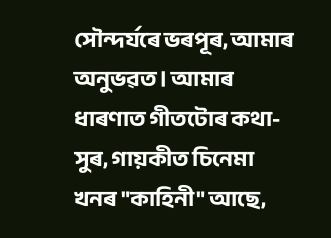সৌন্দৰ্যৰে ভৰপূৰ, আমাৰ অনুভৱত। আমাৰ ধাৰণাত গীতটোৰ কথা-সুৰ, গায়কীত চিনেমা খনৰ "কাহিনী" আছে,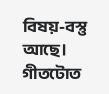বিষয়-বস্তু আছে। গীতটোত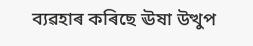ব্যৱহাৰ কৰিছে ঊষা উত্থুপ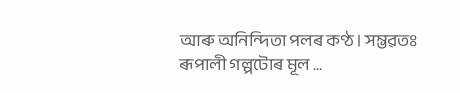আৰু অনিন্দিতা পলৰ কণ্ঠ। সম্ভৱতঃ ৰূপালী গল্পটোৰ মূল ...